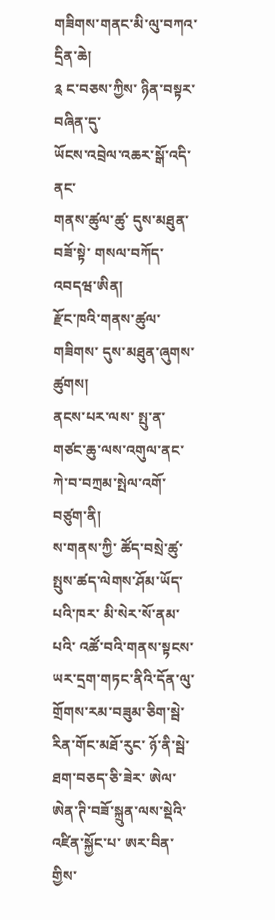གཟིགས་གནང་མི་ལུ་བཀའ་དྲིན་ཆེ།
༉ ང་བཅས་ཀྱིས་ ཉིན་བསྟར་བཞིན་དུ་
ཡོངས་འབྲེལ་འཆར་སྒོ་འདི་ནང་
གནས་ཚུལ་ཚུ་ དུས་མཐུན་བཟོ་སྟེ་ གསལ་བཀོད་འབདཝ་ཨིན།
རྫོང་ཁའི་གནས་ཚུལ་གཟིགས་ དུས་མཐུན་ཞུགས་ཚུགས།
ནངས་པར་ལས་ སྤུ་ན་གཙང་ཆུ་ལས་འགུལ་ནང་ ཀེ་བ་བཀྲམ་སྤེལ་འགོ་བཙུག་ནི།
ས་གནས་ཀྱི་ ཚོད་བསྲེ་ཚུ་ སྤུས་ཚད་ལེགས་ཤོམ་ཡོད་པའི་ཁར་ མི་སེར་སོ་ནམ་པའི་ འཚོ་བའི་གནས་སྟངས་ ཡར་དྲག་གཏང་ནིའི་དོན་ལུ་ གྲོགས་རམ་བཟུམ་ཅིག་སྦེ་ རིན་གོང་མཐོ་རུང་ ཉོ་ནི་སྦེ་ཐག་བཅད་ཅི་ཟེར་ ཨེལ་ཨེན་ཊི་བཟོ་སྐྲུན་ལས་སྡེའི་ འཛིན་སྐྱོང་པ་ ཨར་བིན་གྱིས་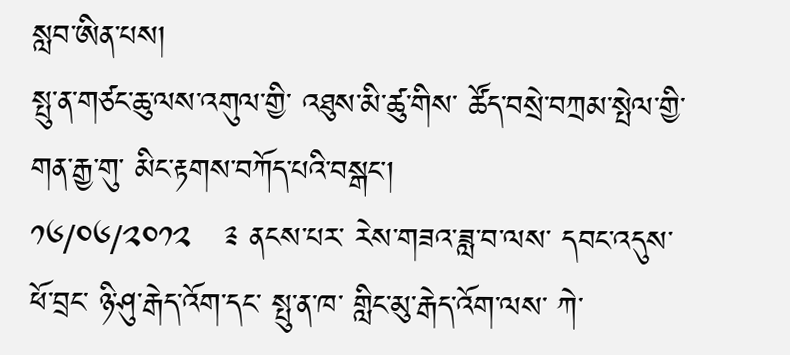སླབ་ཨིན་པས།
སྤུ་ན་གཙང་ཆུ་ལས་འགུལ་གྱི་ འཐུས་མི་ཚུ་གིས་ ཚོད་བསྲེ་བཀྲམ་སྤེལ་གྱི་ གན་རྒྱ་གུ་ མིང་རྟགས་བཀོད་པའི་བསྒང་།
༡༦/༠༦/༢༠༡༢   ༉ ནངས་པར་ རེས་གཟའ་ཟླ་བ་ལས་ དབང་འདུས་ཕོ་བྲང་ ཉི་ཤུ་རྒེད་འོག་དང་ སྤུ་ན་ཁ་ གླིང་མུ་རྒེད་འོག་ལས་ ཀེ་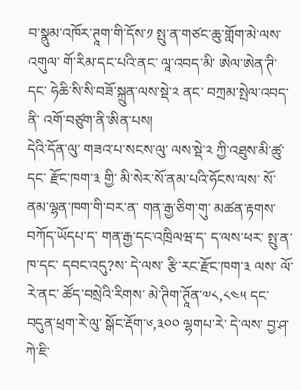བ་སྣུམ་འཁོར་ཊཱག་གི་དོས་༡ སྤུ་ན་གཙང་ཆུ་གློག་མེ་ལས་འགུལ་ གོ་རིམ་དང་པའི་ནང་ ལཱ་འབད་མི་ ཨེལ་ཨེན་ཊི་དང་ ཧེཆི་སི་སི་བཟོ་སྐྲུན་ལས་སྡེ་༢ ནང་ བཀྲམ་སྤེལ་འབད་ནི་ འགོ་བཙུག་ནི་ཨིན་པས།
དེའི་དོན་ལུ་ གཟའ་པ་སངས་ལུ་ ལས་སྡེ་༢ ཀྱི་འཐུས་མི་ཚུ་དང་ རྫོང་ཁག་༣ གྱི་ མི་སེར་སོ་ནམ་པའི་ཧོངས་ལས་ སོ་ནམ་ལྷན་ཁག་གི་བར་ན་ གན་རྒྱ་ཅིག་གུ་ མཚན་རྟགས་བཀོད་ཡོདཔ་ད་ གན་རྒྱ་དང་འཁྲིལཝ་ད་ ད་ལས་ཕར་ སྤུ་ན་ཁ་དང་ དབང་འདུ?ས་ དེ་ལས་ རྩི་རང་རྫོང་ཁག་༣ ལས་ ལོ་རེ་ནང་ ཚོད་བསྲེའི་རིགས་ མེ་ཊིག་ཊཱོན་༧༨,༨༤༥ དང་ བདུན་ཕྲག་རེ་ལུ་ སྒོང་རྡོག་༦,༣༠༠ ལྷགཔ་རེ་ དེ་ལས་ བྱ་ཤ་ཀེ་ཇི་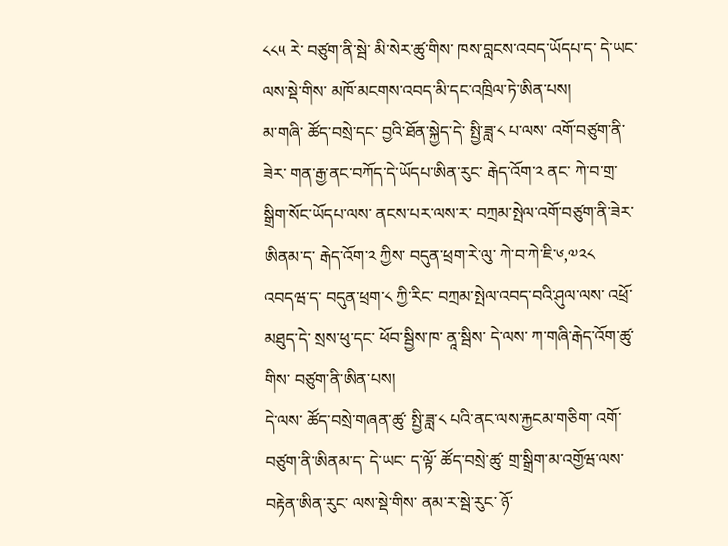༨༨༥ རེ་ བཙུག་ནི་སྦེ་ མི་སེར་ཚུ་གིས་ ཁས་བླངས་འབད་ཡོདཔ་ད་ དེ་ཡང་ ལས་སྡེ་གིས་ མཁོ་མངགས་འབད་མི་དང་འཁྲིལ་ཏེ་ཨིན་པས།
མ་གཞི་ ཚོད་བསྲེ་དང་ བྱའི་ཐོན་སྐྱེད་དེ་ སྤྱི་ཟླ་༨ པ་ལས་ འགོ་བཙུག་ནི་ཟེར་ གན་རྒྱ་ནང་བཀོད་དེ་ཡོདཔ་ཨིན་རུང་ རྒེད་འོག་༢ ནང་ ཀེ་བ་གྲ་སྒྲིག་སོང་ཡོདཔ་ལས་ ནངས་པར་ལས་ར་ བཀྲམ་སྤེལ་འགོ་བཙུག་ནི་ཟེར་ཨིནམ་ད་ རྒེད་འོག་༢ ཀྱིས་ བདུན་ཕྲག་རེ་ལུ་ ཀེ་བ་ཀེ་ཇི་༦,༧༢༨ འབདཝ་ད་ བདུན་ཕྲག་༨ ཀྱི་རིང་ བཀྲམ་སྤེལ་འབད་བའི་ཤུལ་ལས་ འཕྲོ་མཐུད་དེ་ སྲས་ཕུ་དང་ ཕོབ་སྦྱིས་ཁ་ ནཱ་སྦིས་ དེ་ལས་ ཀ་གཞི་རྒེད་འོག་ཚུ་གིས་ བཙུག་ནི་ཨིན་པས།
དེ་ལས་ ཚོད་བསྲེ་གཞན་ཚུ་ སྤྱི་ཟླ་༨ པའི་ནང་ལས་རྐྱངམ་གཅིག་ འགོ་བཙུག་ནི་ཨིནམ་ད་ དེ་ཡང་ ད་ལྟོ་ ཚོད་བསྲེ་ཚུ་ གྲ་སྒྲིག་མ་འགྱོཝ་ལས་བརྟེན་ཨིན་རུང་ ལས་སྡེ་གིས་ ནམ་ར་སྦེ་རུང་ ཉོ་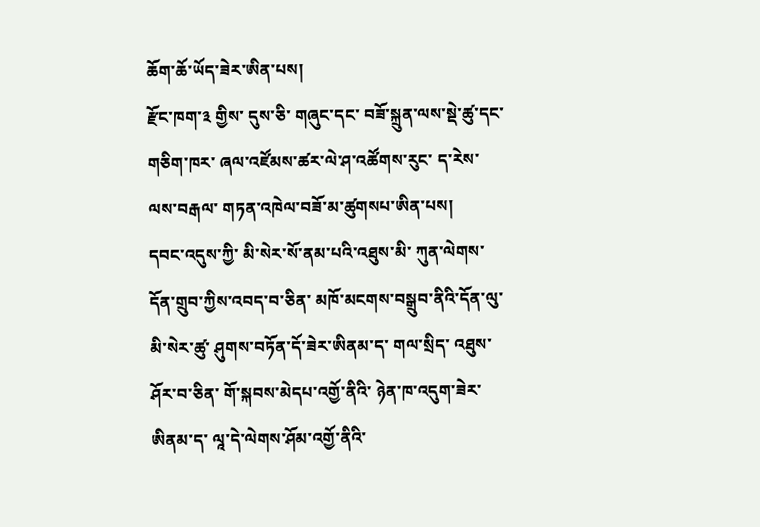ཆོག་ཆོ་ཡོད་ཟེར་ཨིན་པས།
རྫོང་ཁག་༣ གྱིས་ དུས་ཅི་ གཞུང་དང་ བཟོ་སྐྲུན་ལས་སྡེ་ཚུ་དང་གཅིག་ཁར་ ཞལ་འཛོམས་ཚར་ལེ་ཤ་འཚོགས་རུང་ ད་རེས་ལས་བརྒལ་ གཏན་འཁེལ་བཟོ་མ་ཚུགསཔ་ཨིན་པས།
དབང་འདུས་ཀྱི་ མི་སེར་སོ་ནམ་པའི་འཐུས་མི་ ཀུན་ལེགས་དོན་གྲུབ་ཀྱིས་འབད་བ་ཅིན་ མཁོ་མངགས་བསྒྲུབ་ནིའི་དོན་ལུ་ མི་སེར་ཚུ་ ཤུགས་བཏོན་དོ་ཟེར་ཨིནམ་ད་ གལ་སྲིད་ འཐུས་ཤོར་བ་ཅིན་ གོ་སྐབས་མེདཔ་འགྱོ་ནིའི་ ཉེན་ཁ་འདུག་ཟེར་ཨིནམ་ད་ ལཱ་དེ་ལེགས་ཤོམ་འགྱོ་ནིའི་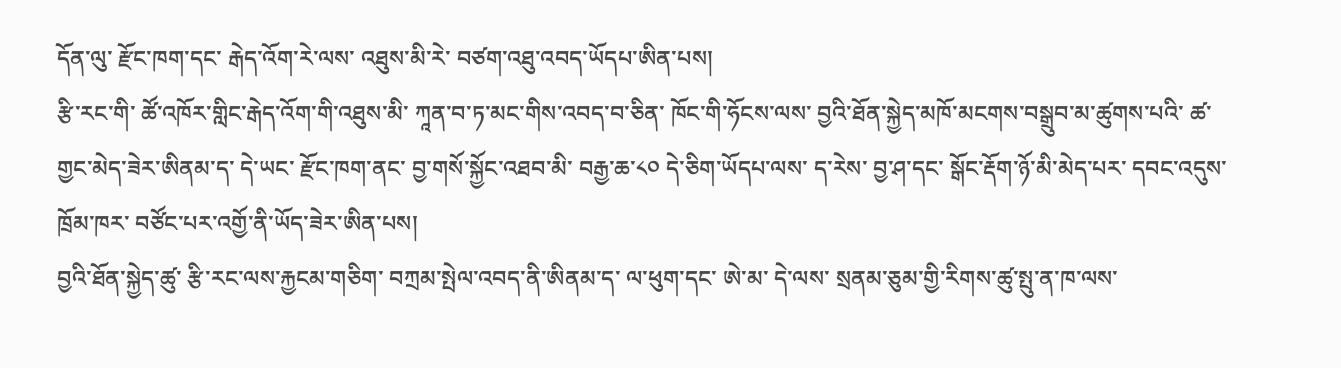དོན་ལུ་ རྫོང་ཁག་དང་ རྒེད་འོག་རེ་ལས་ འཐུས་མི་རེ་ བཙག་འཐུ་འབད་ཡོདཔ་ཨིན་པས།
རྩི་རང་གི་ ཚོ་འཁོར་གླིང་རྒེད་འོག་གི་འཐུས་མི་ ཀཱན་བ་ཏ་མང་གིས་འབད་བ་ཅིན་ ཁོང་གི་ཧོངས་ལས་ བྱའི་ཐོན་སྐྱེད་མཁོ་མངགས་བསྒྲུབ་མ་ཚུགས་པའི་ ཚ་གྱང་མེད་ཟེར་ཨིནམ་ད་ དེ་ཡང་ རྫོང་ཁག་ནང་ བྱ་གསོ་སྐྱོང་འཐབ་མི་ བརྒྱ་ཆ་༨༠ དེ་ཅིག་ཡོདཔ་ལས་ ད་རེས་ བྱ་ཤ་དང་ སྒོང་རྡོག་ཉོ་མི་མེད་པར་ དབང་འདུས་ཁྲོམ་ཁར་ བཙོང་པར་འགྱོ་ནི་ཡོད་ཟེར་ཨིན་པས།
བྱའི་ཐོན་སྐྱེད་ཚུ་ རྩི་རང་ལས་རྐྱངམ་གཅིག་ བཀྲམ་སྤེལ་འབད་ནི་ཨིནམ་ད་ ལ་ཕུག་དང་ ཨེ་མ་ དེ་ལས་ སྲནམ་ཅུམ་གྱི་རིགས་ཚུ་སྤུ་ན་ཁ་ལས་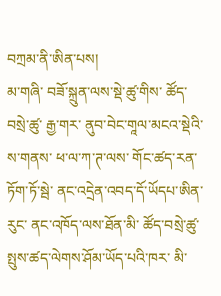བཀྲམ་ནི་ཨིན་པས།
མ་གཞི་ བཟོ་སྐྲུན་ལས་སྡེ་ཚུ་གིས་ ཚོད་བསྲེ་ཚུ་ རྒྱ་གར་ ནུབ་བེང་གཱལ་མངའ་སྡེའི་ས་གནས་ ཕ་ལ་ཀ་ཊ་ལས་ གོང་ཚད་རན་ཏོག་ཏོ་སྦེ་ ནང་འདྲེན་འབད་དོ་ཡོདཔ་ཨིན་རུང་ ནང་འཁོད་ལས་ཐོན་མི་ ཚོད་བསྲེ་ཚུ་ སྤུས་ཚད་ལེགས་ཤོམ་ཡོད་པའི་ཁར་ མི་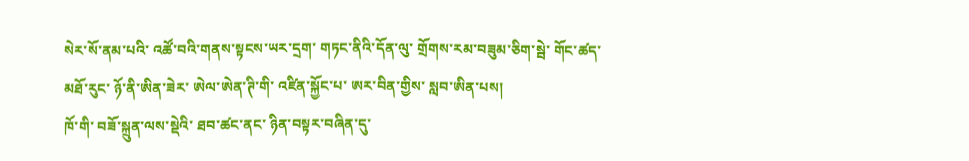སེར་སོ་ནམ་པའི་ འཚོ་བའི་གནས་སྟངས་ཡར་དྲག་ གཏང་ནིའི་དོན་ལུ་ གྲོགས་རམ་བཟུམ་ཅིག་སྦེ་ གོང་ཚད་མཐོ་རུང་ ཉོ་ནི་ཨིན་ཟེར་ ཨེལ་ཨེན་ཊི་གི་ འཛིན་སྐྱོང་པ་ ཨར་བིན་གྱིས་ སླབ་ཨིན་པས།
ཁོ་གི་ བཟོ་སྐྲུན་ལས་སྡེའི་ ཐབ་ཚང་ནང་ ཉིན་བསྟར་བཞིན་དུ་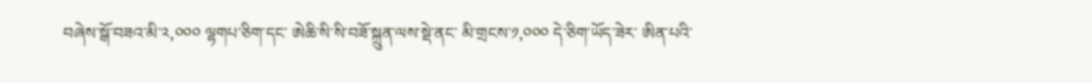བཞེས་སྒོ་བཟའ་མི་༢,༠༠༠ ལྷགཔ་ཅིག་དང་ ཨེཆི་སི་སི་བཟོ་སྐྲུན་ལས་སྡེ་ནང་ མི་གྲངས་༡,༠༠༠ དེ་ཅིག་ཡོད་ཟེར་ ཨིན་པའི་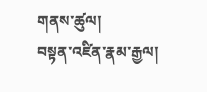གནས་ཚུལ།
བསྟན་འཛིན་རྣམ་རྒྱལ།